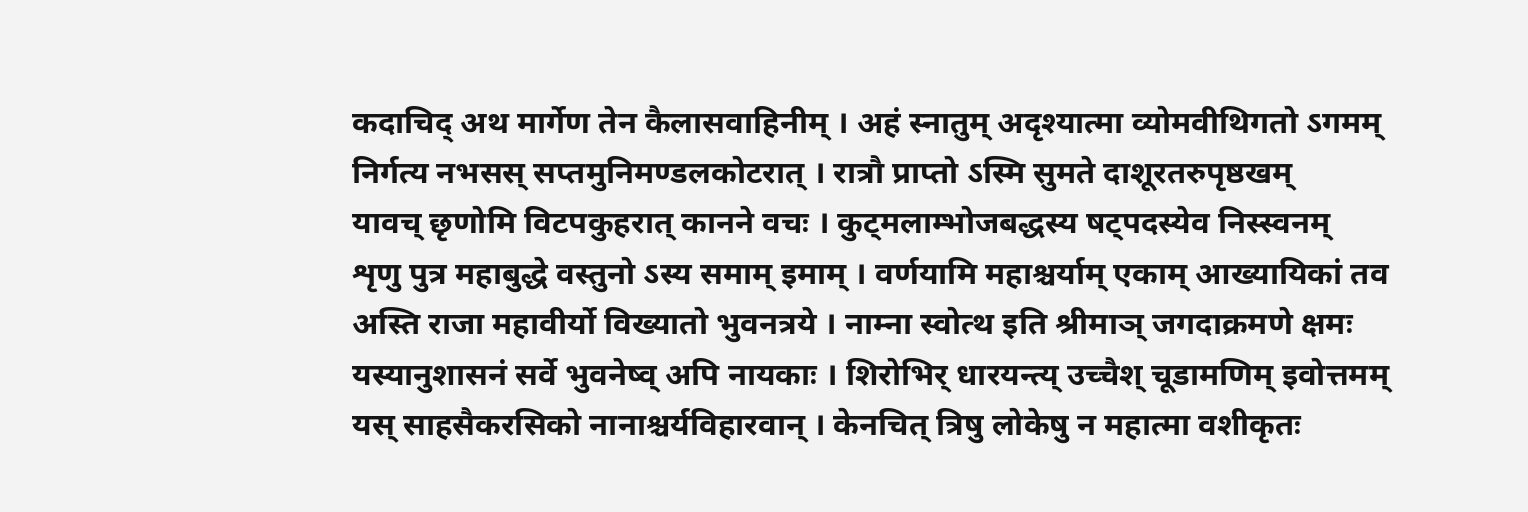कदाचिद् अथ मार्गेण तेन कैलासवाहिनीम् । अहं स्नातुम् अदृश्यात्मा व्योमवीथिगतो ऽगमम्
निर्गत्य नभसस् सप्तमुनिमण्डलकोटरात् । रात्रौ प्राप्तो ऽस्मि सुमते दाशूरतरुपृष्ठखम्
यावच् छृणोमि विटपकुहरात् कानने वचः । कुट्मलाम्भोजबद्धस्य षट्पदस्येव निस्स्वनम्
शृणु पुत्र महाबुद्धे वस्तुनो ऽस्य समाम् इमाम् । वर्णयामि महाश्चर्याम् एकाम् आख्यायिकां तव
अस्ति राजा महावीर्यो विख्यातो भुवनत्रये । नाम्ना स्वोत्थ इति श्रीमाञ् जगदाक्रमणे क्षमः
यस्यानुशासनं सर्वे भुवनेष्व् अपि नायकाः । शिरोभिर् धारयन्त्य् उच्चैश् चूडामणिम् इवोत्तमम्
यस् साहसैकरसिको नानाश्चर्यविहारवान् । केनचित् त्रिषु लोकेषु न महात्मा वशीकृतः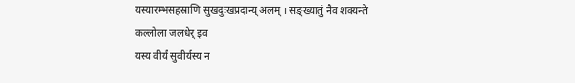यस्यारम्भसहस्राणि सुखदुःखप्रदान्य् अलम् । सङ्ख्यातुं नैव शक्यन्ते कल्लोला जलधेर् इव
यस्य वीर्यं सुवीर्यस्य न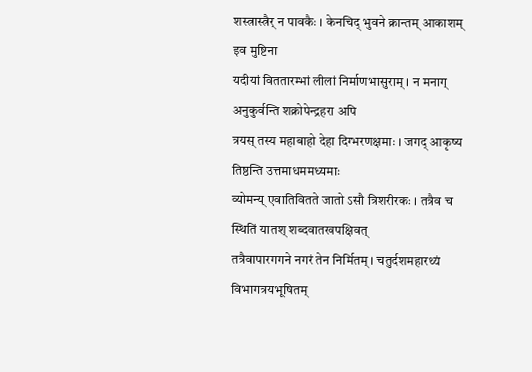शस्त्रास्त्रैर् न पावकैः । केनचिद् भुवने क्रान्तम् आकाशम् इव मुष्टिना
यदीयां विततारम्भां लीलां निर्माणभासुराम् । न मनाग् अनुकुर्वन्ति शक्रोपेन्द्रहरा अपि
त्रयस् तस्य महाबाहो देहा दिग्भरणक्षमाः । जगद् आकृष्य तिष्ठन्ति उत्तमाधममध्यमाः
व्योमन्य् एवातिवितते जातो ऽसौ त्रिशरीरकः । तत्रैव च स्थितिं यातश् शब्दवातखपक्षिवत्
तत्रैवापारगगने नगरं तेन निर्मितम् । चतुर्दशमहारथ्यं विभागत्रयभूषितम्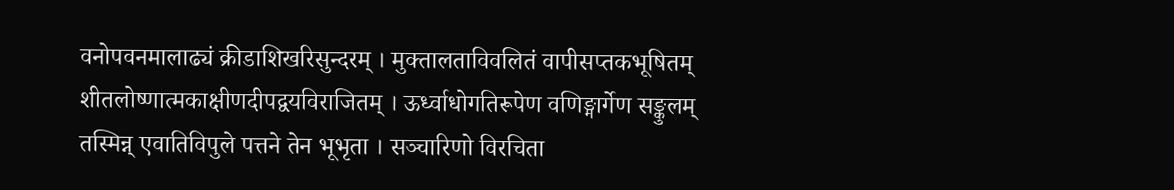वनोपवनमालाढ्यं क्रीडाशिखरिसुन्दरम् । मुक्तालताविवलितं वापीसप्तकभूषितम्
शीतलोष्णात्मकाक्षीणदीपद्वयविराजितम् । ऊर्ध्वाधोगतिरूपेण वणिङ्मार्गेण सङ्कुलम्
तस्मिन्न् एवातिविपुले पत्तने तेन भूभृता । सञ्चारिणो विरचिता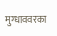मुग्धाववरका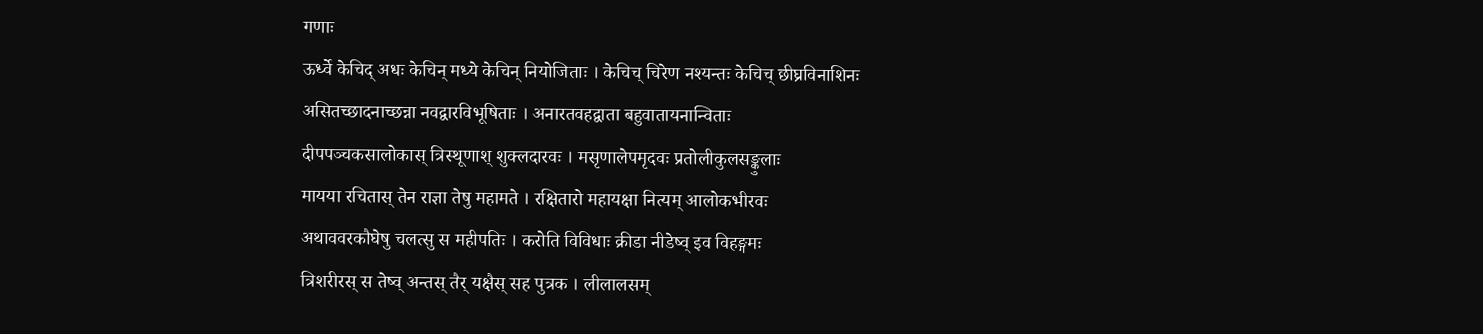गणाः
ऊर्ध्वे केचिद् अधः केचिन् मध्ये केचिन् नियोजिताः । केचिच् चिरेण नश्यन्तः केचिच् छीघ्रविनाशिनः
असितच्छादनाच्छन्ना नवद्वारविभूषिताः । अनारतवहद्वाता बहुवातायनान्विताः
दीपपञ्चकसालोकास् त्रिस्थूणाश् शुक्लदारवः । मसृणालेपमृदवः प्रतोलीकुलसङ्कुलाः
मायया रचितास् तेन राज्ञा तेषु महामते । रक्षितारो महायक्षा नित्यम् आलोकभीरवः
अथाववरकौघेषु चलत्सु स महीपतिः । करोति विविधाः क्रीडा नीडेष्व् इव विहङ्गमः
त्रिशरीरस् स तेष्व् अन्तस् तैर् यक्षैस् सह पुत्रक । लीलालसम्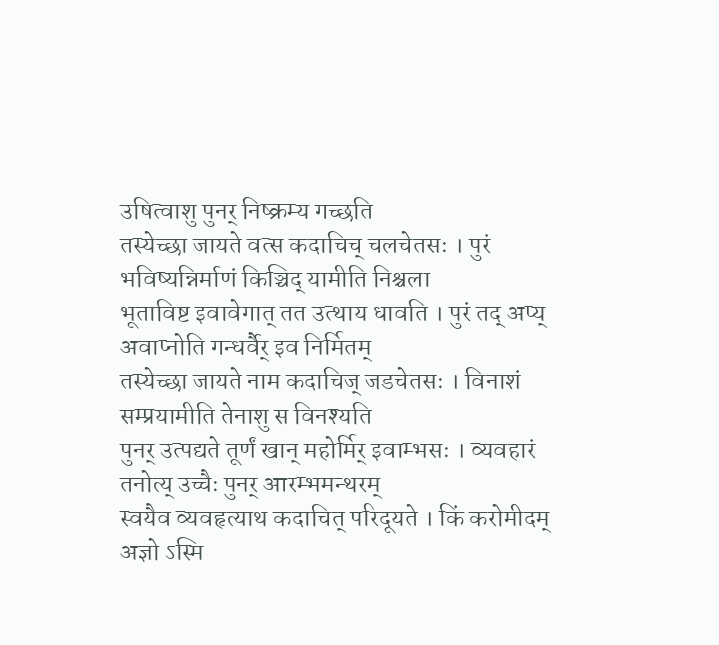उषित्वाशु पुनर् निष्क्रम्य गच्छति
तस्येच्छा जायते वत्स कदाचिच् चलचेतसः । पुरं भविष्यन्निर्माणं किञ्चिद् यामीति निश्चला
भूताविष्ट इवावेगात् तत उत्थाय धावति । पुरं तद् अप्य् अवाप्नोति गन्धर्वैर् इव निर्मितम्
तस्येच्छा जायते नाम कदाचिज् जडचेतसः । विनाशं सम्प्रयामीति तेनाशु स विनश्यति
पुनर् उत्पद्यते तूर्णं खान् महोर्मिर् इवाम्भसः । व्यवहारं तनोत्य् उच्चैः पुनर् आरम्भमन्थरम्
स्वयैव व्यवहृत्याथ कदाचित् परिदूयते । किं करोमीदम् अज्ञो ऽस्मि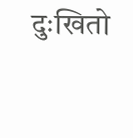दुःखितो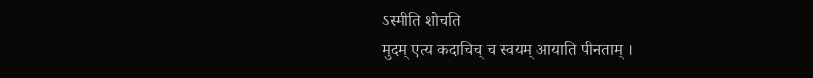ऽस्मीति शोचति
मुदम् एत्य कदाचिच् च स्वयम् आयाति पीनताम् ।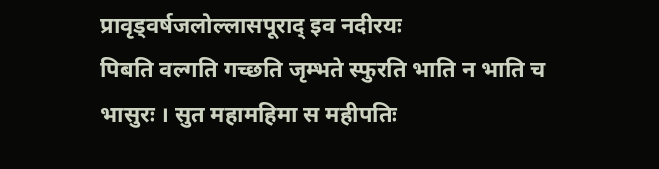प्रावृड्वर्षजलोल्लासपूराद् इव नदीरयः
पिबति वल्गति गच्छति जृम्भते स्फुरति भाति न भाति च भासुरः । सुत महामहिमा स महीपतिः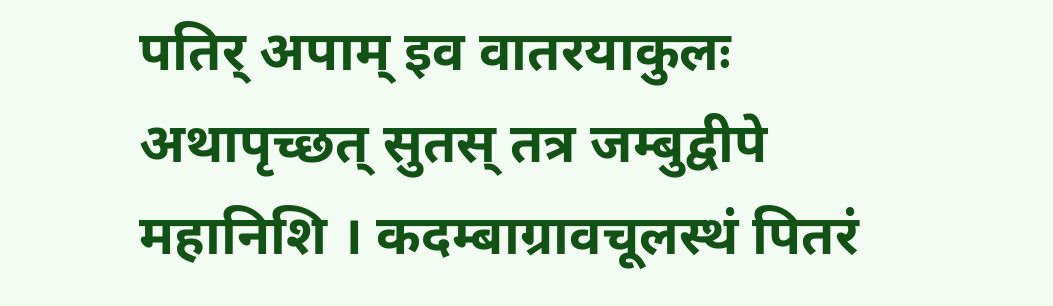पतिर् अपाम् इव वातरयाकुलः
अथापृच्छत् सुतस् तत्र जम्बुद्वीपे महानिशि । कदम्बाग्रावचूलस्थं पितरं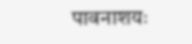पावनाशयः